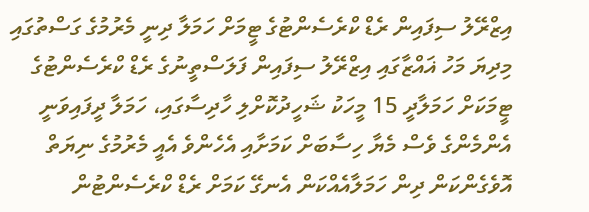އިޒްރޭލު ސިފައިން ރެޑް ކްރެސެންޓުގެ ޓީމަށް ހަމަލާ ދިނީ މެރުމުގެ ގަސްތުގައި
މިދިޔަ މަހު ޣައްޒާގައި އިޒްރޭލު ސިފައިން ފަލަސްތީނުގެ ރެޑް ކްރެސެންޓުގެ ޓީމަކަށް ހަމަލާދީ 15 މީހަކު ޝަހީދުކޮށްލި ހާދިސާގައި، ހަމަލާ ދީފައިވަނީ އެންމެންގެ ވެސް މެޔާ ހިސާބަށް ކަމަށާއި އެހެންވެ އެއީ މެރުމުގެ ނިޔަތް އޮވެގެންކަން ދިން ހަމަލާއެއްކަން އެނގޭ ކަމަށް ރެޑް ކްރެސެންޓުން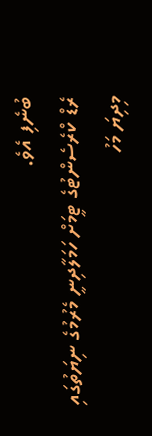ބުނެފި އެވެ.
ރެޑް ކްރެސެންޓުގެ ޓީމަށް ހަމަލާދިނީ މެރުމުގެ ނިޔަތުގައި
މިދިޔަ މަހު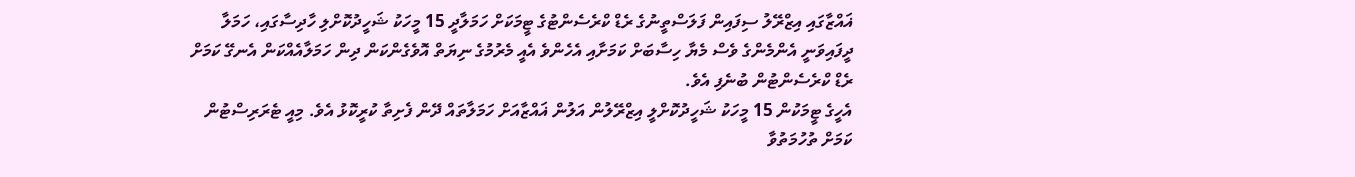ޣައްޒާގައި އިޒްރޭލު ސިފައިން ފަލަސްތީނުގެ ރެޑް ކްރެސެންޓުގެ ޓީމަކަށް ހަމަލާދީ 15 މީހަކު ޝަހީދުކޮށްލި ހާދިސާގައި، ހަމަލާ ދީފައިވަނީ އެންމެންގެ ވެސް މެޔާ ހިސާބަށް ކަމަށާއި އެހެންވެ އެއީ މެރުމުގެ ނިޔަތް އޮވެގެންކަން ދިން ހަމަލާއެއްކަން އެނގޭ ކަމަށް ރެޑް ކްރެސެންޓުން ބުނެފި އެވެ.
އެހީގެ ޓީމަކުން 15 މީހަކު ޝަހީދުކޮށްލީ އިޒްރޭލުން އަލުން ޣައްޒާއަށް ހަމަލާތައް ދޭން ފެށިތާ ކުރީކޮޅު އެވެ. މިއީ ޓެރަރިސްޓުން ކަމަށް ތުހުމަތުވާ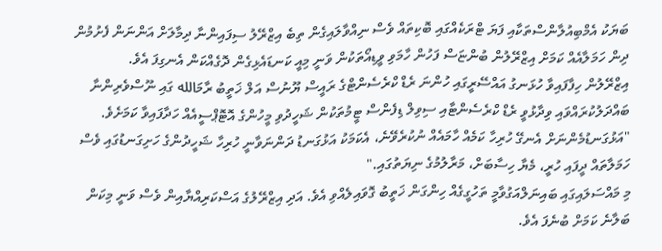ބަޔަކު އެމްބިއުލާންސްތަކާއި ފަޔަ ޓްރަކެއްގައި ބޮކިތައް ވެސް ނިއްވާލައިގެން ތިބެ އިޒްރޭލު ސިފައިންނާ ދިމާލަށް އަންނަން ފެށުމުން ދިން ހަމަލާއެއް ކަމަށް އިޒްރޭލުން ބުންޏަސް ފަހުން ހާމަވި ވީޑިއޯތަކުން ވަނީ މިއީ ކަނޑައެޅިގެން ދޮގެއްކަން އެނގިފަ އެވެ.
އިޒްރޭލުން ހިފާފައިވާ ހުޅަނގު އައްސޭރީގައި ހުންނަ ރެޑް ކްރެސެންޓްގެ ރައީސް ޔޫނުސް އަލް ޚަތީބު ރާމަالله ގައި ނޫސްވެރިންނާ ބައްދަލުކުރައްވައި ވިދާޅުވީ ރެޑް ކްރެސެންޓާއި ސިވިލް ޑިފެންސް ޓީމުތަކުން ޝަހީދުވި މީހުންގެ އޮޓޮޕްސީއެއް ހަދާފައިވާ ކަމަށެވެ.
"އަޅުގަނޑުމެންނަށް އެނގޭ ހުރިހާ ކަމެއް ހާމައެއް ނުކުރެވޭނެ، އެކަމަކު އަޅުގަނޑު ދަންނަވާނީ ހުރިހާ ޝަހީދުންގެ ހަށިގަނޑުގައި ވެސް ހަމަލާތައް ދީފައި ހުރީ، މެޔާ ހިސާބަށް، މަރާލުމުގެ ނިޔަތުގައި."
މި މައްސަލައިގައި ބައިނަލްއަގުވާމީ ތަހުގީގެއް ހިންގަން ޚަތީބު ގޮވައިލެއްވި އެވެ. އަދި އިޒްރޭލުގެ އަސްކަރިއްޔާއިން ވެސް ވަނީ މިކަން ބަލާނެ ކަމަށް ބުނެފަ އެވެ.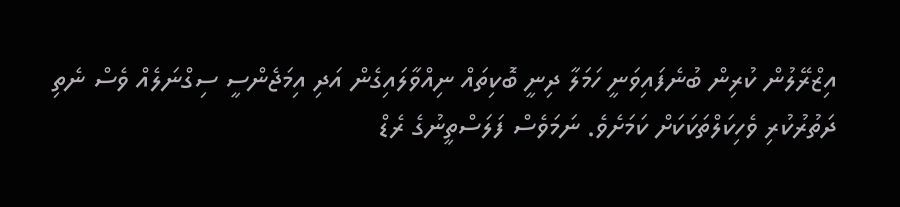އިޒްރޭލުން ކުރިން ބުނެފައިވަނީ ހަމަލާ ދިނީ ބޮކިތައް ނިއްވާލައިގެން އަދި އިމަޖެންސީ ސިގްނަލެއް ވެސް ނެތި ދަތުރުކުރި ވެހިކަލްތަކަކަށް ކަމަށެވެ. ނަމަވެސް ފަލަސްތީނުގެ ރެޑް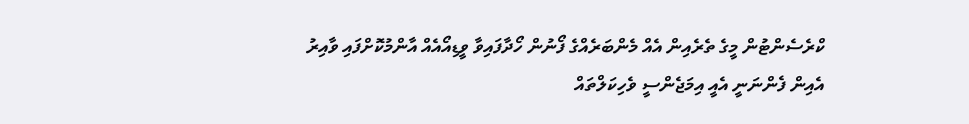ކްރެސެންޓުން މީގެ ތެރެއިން އެއް މެންބަރެއްގެ ފޯނުން ހޯދާފައިވާ ވީޑިއޯއެއް އާންމުކޮށްފައި ވާއިރު އެއިން ފެންނަނީ އެއީ އިމަޖެންސީ ވެހިކަލްތައް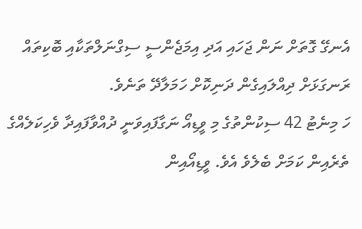އެނގޭ ގޮތަށް ނަން ޖަހައި އަދި އިމަޖެންސީ ސިގްނަލްތަކާއި ބޮކިތައް ރަނގަޅަށް ދިއްލައިގެން ދަނިކޮށް ހަމަލާދޭ ތަނެވެ.
ހަ މިނެޓު 42 ސިކުންތުގެ މި ވީޑިއޯ ނަގާފައިވަނީ ދުއްވާފައިދާ ވެހިކަލެއްގެ ތެރެއިން ކަމަށް ބެލެވެ އެވެ. ވީޑިއޯއިން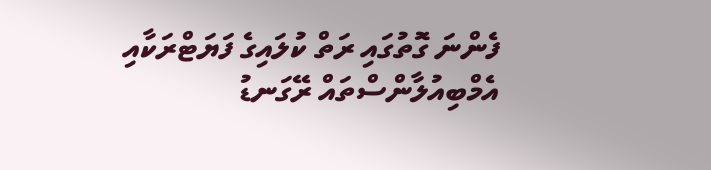ފެންނަ ގޮތުގައި ރަތް ކުލައިގެ ފަޔަޓްރަކާއި އެމްބިއުލާންސްތައް ރޭގަނޑު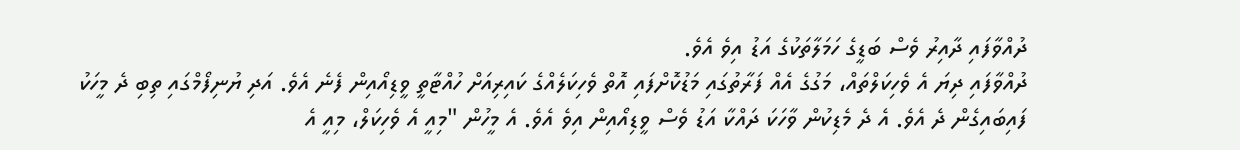ދުއްވާފައި ދާއިރު ވެސް ބަޑީގެ ހަމަލާތަކުގެ އަޑު އިވެ އެވެ.
ދުއްވާފައި ދިޔަ އެ ވެހިކަލްތައް، މަގުގެ އެއް ފަރާތުގައި މަޑުކޮށްފައި އޮތް ވެހިކަލެއްގެ ކައިރިއަށް ހުއްޓާތީ ވީޑިއޯއިން ފެނެ އެވެ. އަދި ޔުނިފޯމްގައި ތިބި ދެ މީހަކު ފައިބައިގެން ދެ އެވެ. އެ ދެ މެޑިކުން ވާހަކަ ދައްކާ އަޑު ވެސް ވީޑިއޯއިން އިވެ އެވެ. އެ މީހުން "މިއީ އެ ވެހިކަލް، މިއީ އެ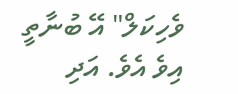ވެހިކަލް" އޭ ބުނާތީ އިވެ އެވެ. އަދި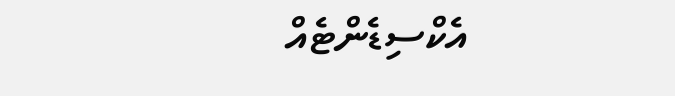އެކްސިޑެންޓެއް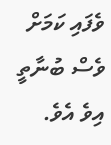ވެފައި ކަމަށް ވެސް ބުނާތީ އިވެ އެވެ.